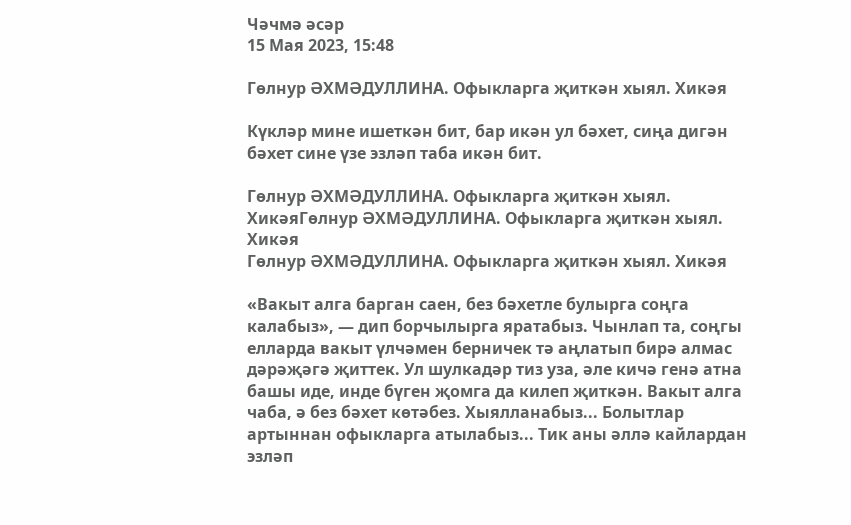Чәчмә әсәр
15 Мая 2023, 15:48

Гөлнур ӘХМӘДУЛЛИНА. Офыкларга җиткән хыял. Хикәя

Күкләр мине ишеткән бит, бар икән ул бәхет, сиңа дигән бәхет сине үзе эзләп таба икән бит.

Гөлнур ӘХМӘДУЛЛИНА. Офыкларга җиткән хыял. ХикәяГөлнур ӘХМӘДУЛЛИНА. Офыкларга җиткән хыял. Хикәя
Гөлнур ӘХМӘДУЛЛИНА. Офыкларга җиткән хыял. Хикәя

«Вакыт алга барган саен, без бәхетле булырга соңга калабыз», — дип борчылырга яратабыз. Чынлап та, соңгы елларда вакыт үлчәмен берничек тә аңлатып бирә алмас дәрәҗәгә җиттек. Ул шулкадәр тиз уза, әле кичә генә атна башы иде, инде бүген җомга да килеп җиткән. Вакыт алга чаба, ә без бәхет көтәбез. Хыялланабыз... Болытлар артыннан офыкларга атылабыз... Тик аны әллә кайлардан эзләп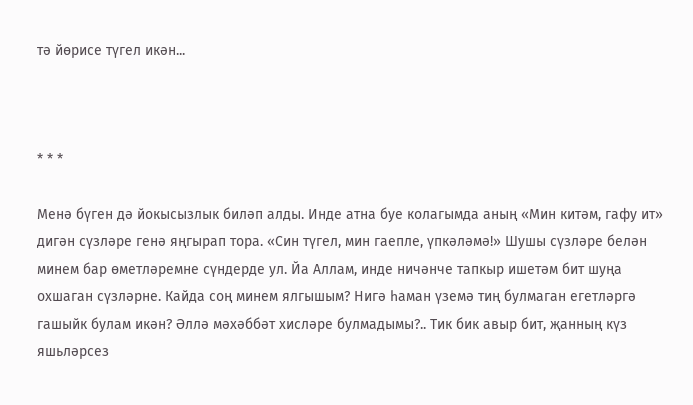тә йөрисе түгел икән...



* * *

Менә бүген дә йокысызлык биләп алды. Инде атна буе колагымда аның «Мин китәм, гафу ит» дигән сүзләре генә яңгырап тора. «Син түгел, мин гаепле, үпкәләмә!» Шушы сүзләре белән минем бар өметләремне сүндерде ул. Йа Аллам, инде ничәнче тапкыр ишетәм бит шуңа охшаган сүзләрне. Кайда соң минем ялгышым? Нигә һаман үземә тиң булмаган егетләргә гашыйк булам икән? Әллә мәхәббәт хисләре булмадымы?.. Тик бик авыр бит, җанның күз яшьләрсез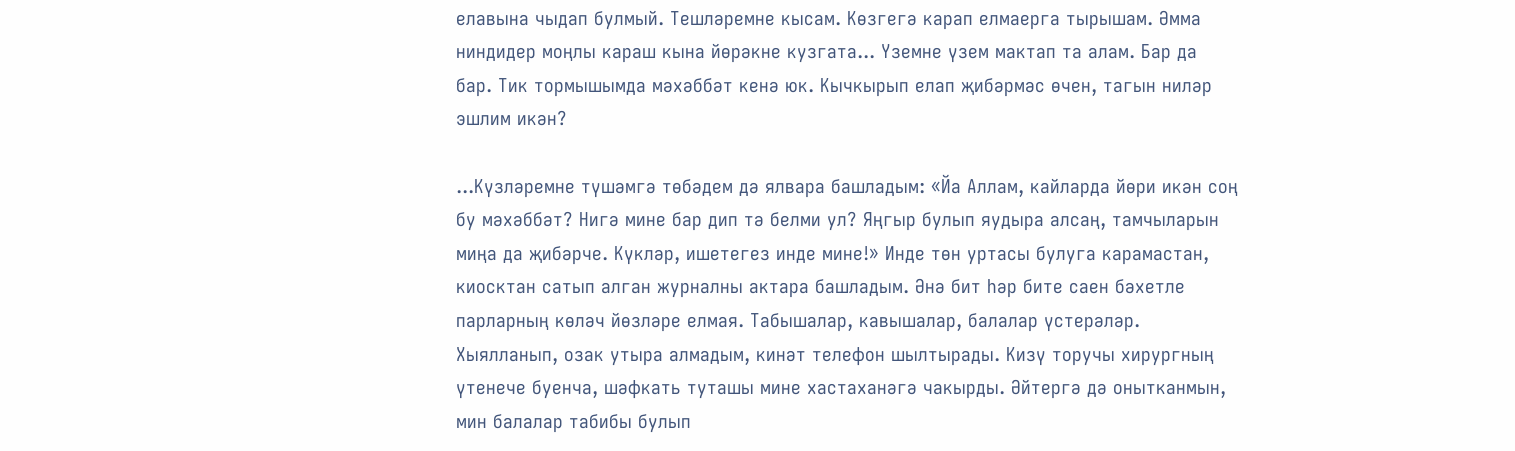елавына чыдап булмый. Тешләремне кысам. Көзгегә карап елмаерга тырышам. Әмма ниндидер моңлы караш кына йөрәкне кузгата... Үземне үзем мактап та алам. Бар да бар. Тик тормышымда мәхәббәт кенә юк. Кычкырып елап җибәрмәс өчен, тагын ниләр эшлим икән?

...Күзләремне түшәмгә төбәдем дә ялвара башладым: «Йа Аллам, кайларда йөри икән соң бу мәхәббәт? Нигә мине бар дип тә белми ул? Яңгыр булып яудыра алсаң, тамчыларын миңа да җибәрче. Күкләр, ишетегез инде мине!» Инде төн уртасы булуга карамастан, киосктан сатып алган журналны актара башладым. Әнә бит һәр бите саен бәхетле парларның көләч йөзләре елмая. Табышалар, кавышалар, балалар үстерәләр. Хыялланып, озак утыра алмадым, кинәт телефон шылтырады. Кизү торучы хирургның үтенече буенча, шәфкать туташы мине хастаханәгә чакырды. Әйтергә дә онытканмын, мин балалар табибы булып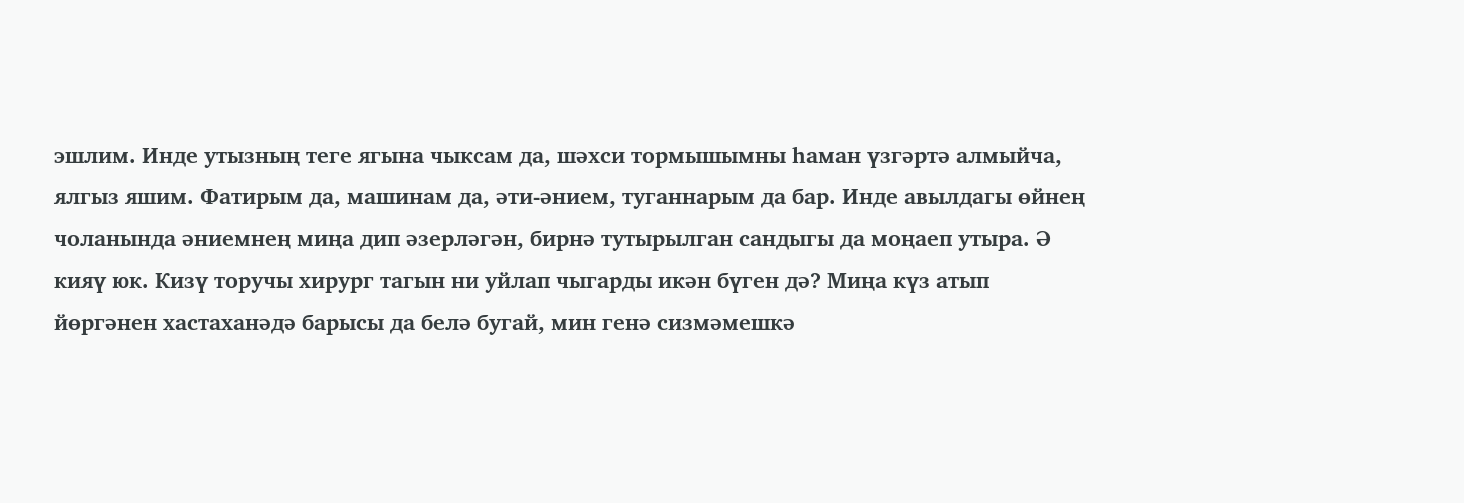эшлим. Инде утызның теге ягына чыксам да, шәхси тормышымны һаман үзгәртә алмыйча, ялгыз яшим. Фатирым да, машинам да, әти-әнием, туганнарым да бар. Инде авылдагы өйнең чоланында әниемнең миңа дип әзерләгән, бирнә тутырылган сандыгы да моңаеп утыра. Ә кияү юк. Кизү торучы хирург тагын ни уйлап чыгарды икән бүген дә? Миңа күз атып йөргәнен хастаханәдә барысы да белә бугай, мин генә сизмәмешкә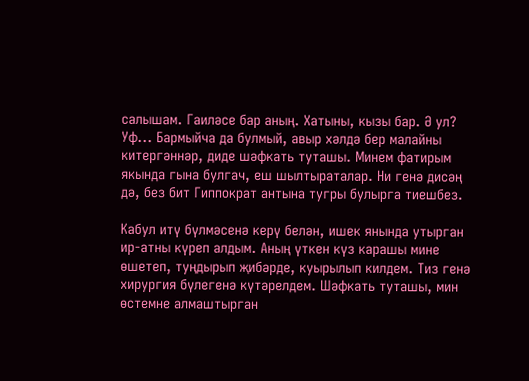салышам. Гаиләсе бар аның. Хатыны, кызы бар. Ә ул? Уф... Бармыйча да булмый, авыр хәлдә бер малайны китергәннәр, диде шәфкать туташы. Минем фатирым якында гына булгач, еш шылтыраталар. Ни генә дисәң дә, без бит Гиппократ антына тугры булырга тиешбез.

Кабул итү бүлмәсенә керү белән, ишек янында утырган ир-атны күреп алдым. Аның үткен күз карашы мине өшетеп, туңдырып җибәрде, куырылып килдем. Тиз генә хирургия бүлегенә күтәрелдем. Шәфкать туташы, мин өстемне алмаштырган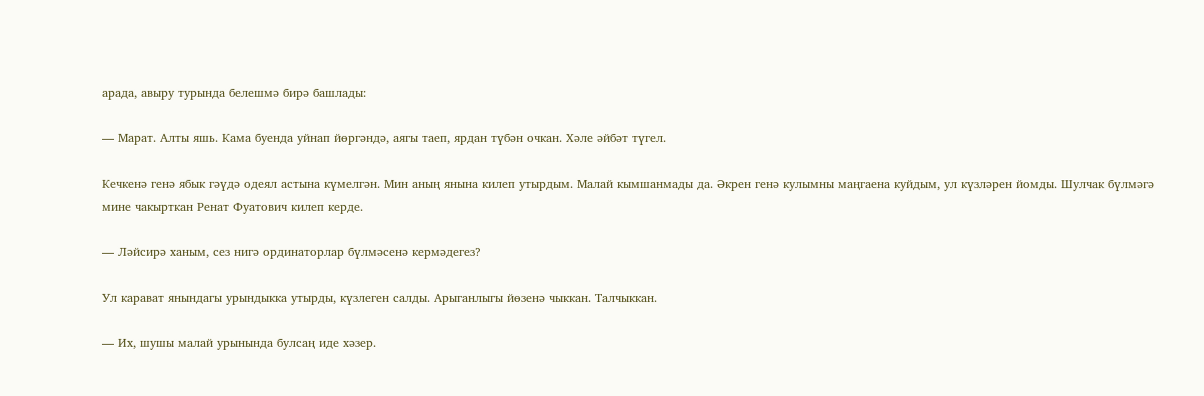арада, авыру турында белешмә бирә башлады:

— Марат. Алты яшь. Кама буенда уйнап йөргәндә, аягы таеп, ярдан түбән очкан. Хәле әйбәт түгел.

Кечкенә генә ябык гәүдә одеял астына күмелгән. Мин аның янына килеп утырдым. Малай кымшанмады да. Әкрен генә кулымны маңгаена куйдым, ул күзләрен йомды. Шулчак бүлмәгә мине чакырткан Ренат Фуатович килеп керде.

— Ләйсирә ханым, сез нигә ординаторлар бүлмәсенә кермәдегез?

Ул карават янындагы урындыкка утырды, күзлеген салды. Арыганлыгы йөзенә чыккан. Талчыккан.

— Их, шушы малай урынында булсаң иде хәзер.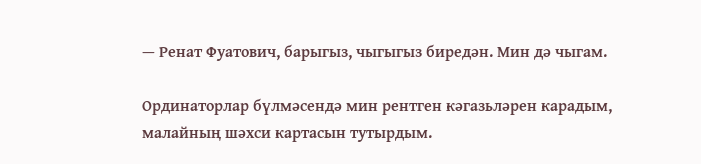— Ренат Фуатович, барыгыз, чыгыгыз биредән. Мин дә чыгам.

Ординаторлар бүлмәсендә мин рентген кәгазьләрен карадым, малайның шәхси картасын тутырдым.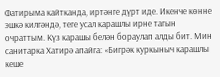Фатирыма кайтканда, иртәнге дүрт иде. Икенче көнне эшкә килгәндә, теге усал карашлы ирне тагын очраттым. Күз карашы белән бораулап алды бит. Мин санитарка Хатирә апайга: «Бигрәк куркыныч карашлы кеше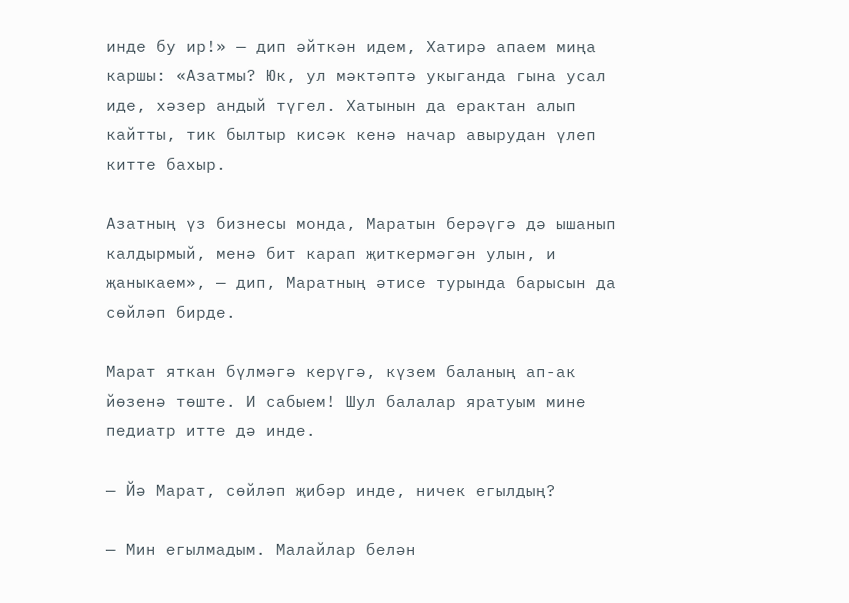инде бу ир!» — дип әйткән идем, Хатирә апаем миңа каршы: «Азатмы? Юк, ул мәктәптә укыганда гына усал иде, хәзер андый түгел. Хатынын да ерактан алып кайтты, тик былтыр кисәк кенә начар авырудан үлеп китте бахыр.

Азатның үз бизнесы монда, Маратын берәүгә дә ышанып калдырмый, менә бит карап җиткермәгән улын, и җаныкаем», — дип, Маратның әтисе турында барысын да сөйләп бирде.

Марат яткан бүлмәгә керүгә, күзем баланың ап-ак йөзенә төште. И сабыем! Шул балалар яратуым мине педиатр итте дә инде.

— Йә Марат, сөйләп җибәр инде, ничек егылдың?

— Мин егылмадым. Малайлар белән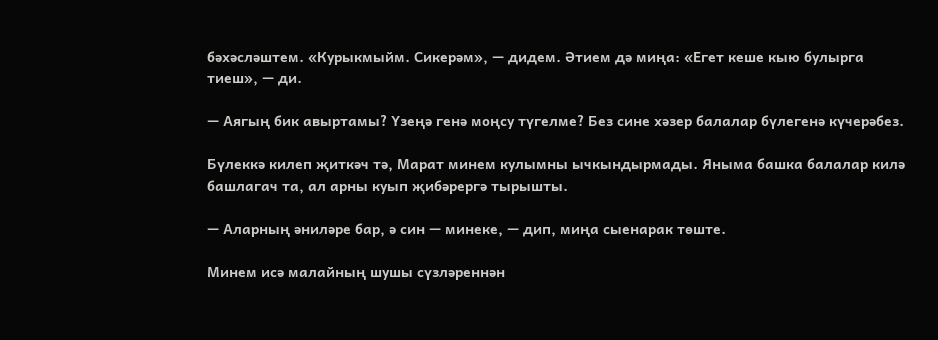бәхәсләштем. «Курыкмыйм. Сикерәм», — дидем. Әтием дә миңа: «Егет кеше кыю булырга тиеш», — ди.

— Аягың бик авыртамы? Үзеңә генә моңсу түгелме? Без сине хәзер балалар бүлегенә күчерәбез.

Бүлеккә килеп җиткәч тә, Марат минем кулымны ычкындырмады. Яныма башка балалар килә башлагач та, ал арны куып җибәрергә тырышты.

— Аларның әниләре бар, ә син — минеке, — дип, миңа сыенарак төште.

Минем исә малайның шушы сүзләреннән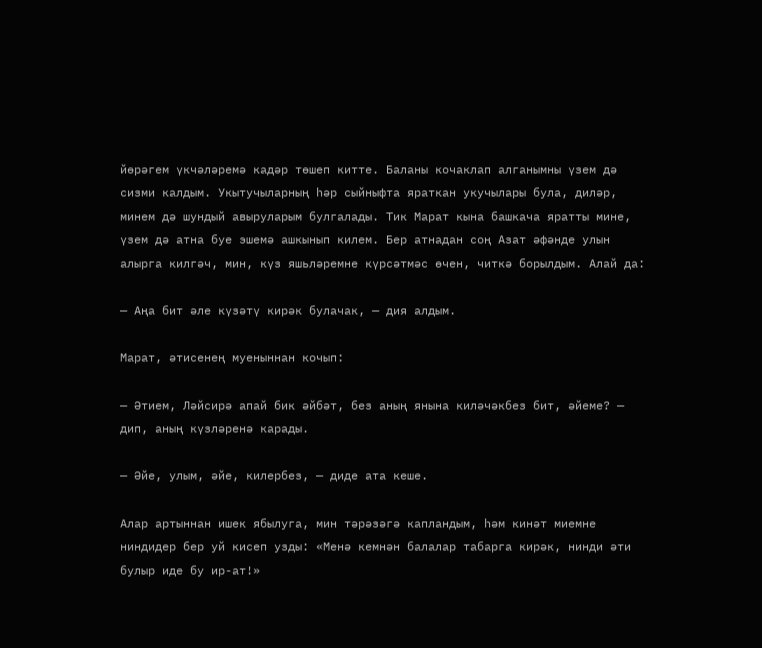йөрәгем үкчәләремә кадәр төшеп китте. Баланы кочаклап алганымны үзем дә сизми калдым. Укытучыларның һәр сыйныфта яраткан укучылары була, диләр, минем дә шундый авыруларым булгалады. Тик Марат кына башкача яратты мине, үзем дә атна буе эшемә ашкынып килем. Бер атнадан соң Азат әфәнде улын алырга килгәч, мин, күз яшьләремне күрсәтмәс өчен, читкә борылдым. Алай да:

— Аңа бит әле күзәтү кирәк булачак, — дия алдым.

Марат, әтисенең муеныннан кочып:

— Әтием, Ләйсирә апай бик әйбәт, без аның янына киләчәкбез бит, әйеме? — дип, аның күзләренә карады.

— Әйе, улым, әйе, килербез, — диде ата кеше.

Алар артыннан ишек ябылуга, мин тәрәзәгә капландым, һәм кинәт миемне ниндидер бер уй кисеп узды: «Менә кемнән балалар табарга кирәк, нинди әти булыр иде бу ир-ат!»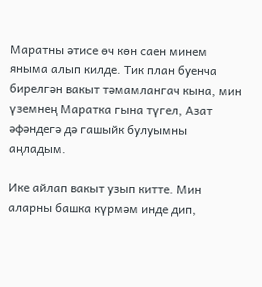Маратны әтисе өч көн саен минем яныма алып килде. Тик план буенча бирелгән вакыт тәмамлангач кына, мин үземнең Маратка гына түгел, Азат әфәндегә дә гашыйк булуымны аңладым.

Ике айлап вакыт узып китте. Мин аларны башка күрмәм инде дип,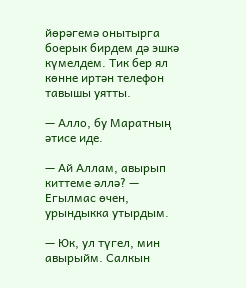йөрәгемә онытырга боерык бирдем дә эшкә күмелдем. Тик бер ял көнне иртән телефон тавышы уятты.

— Алло, бу Маратның әтисе иде.

— Ай Аллам, авырып киттеме әллә? — Егылмас өчен, урындыкка утырдым.

— Юк, ул түгел, мин авырыйм. Салкын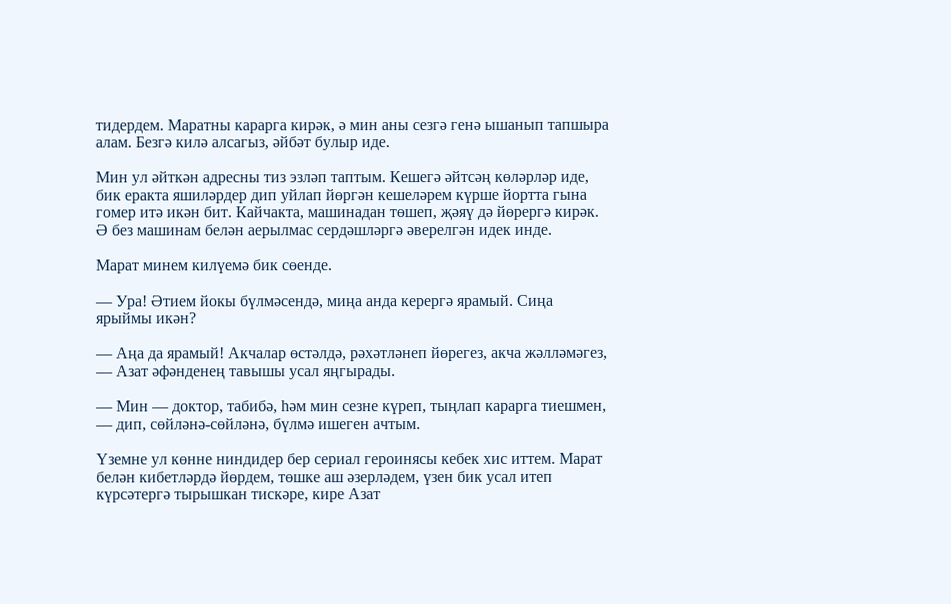тидердем. Маратны карарга кирәк, ә мин аны сезгә генә ышанып тапшыра алам. Безгә килә алсагыз, әйбәт булыр иде.

Мин ул әйткән адресны тиз эзләп таптым. Кешегә әйтсәң көләрләр иде, бик еракта яшиләрдер дип уйлап йөргән кешеләрем күрше йортта гына гомер итә икән бит. Кайчакта, машинадан төшеп, җәяү дә йөрергә кирәк. Ә без машинам белән аерылмас сердәшләргә әверелгән идек инде.

Марат минем килүемә бик сөенде.

— Ура! Әтием йокы бүлмәсендә, миңа анда керергә ярамый. Сиңа ярыймы икән?

— Аңа да ярамый! Акчалар өстәлдә, рәхәтләнеп йөрегез, акча жәлләмәгез, — Азат әфәнденең тавышы усал яңгырады.

— Мин — доктор, табибә, һәм мин сезне күреп, тыңлап карарга тиешмен, — дип, сөйләнә-сөйләнә, бүлмә ишеген ачтым.

Үземне ул көнне ниндидер бер сериал героинясы кебек хис иттем. Марат белән кибетләрдә йөрдем, төшке аш әзерләдем, үзен бик усал итеп күрсәтергә тырышкан тискәре, кире Азат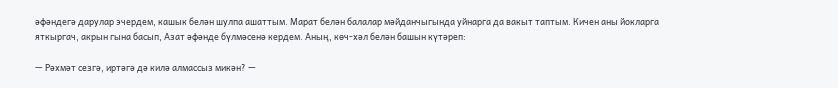әфәндегә дарулар эчердем, кашык белән шулпа ашаттым. Марат белән балалар мәйданчыгында уйнарга да вакыт таптым. Кичен аны йокларга яткыргач, акрын гына басып, Азат әфәнде бүлмәсенә кердем. Аның, көч-хәл белән башын күтәреп:

— Рәхмәт сезгә, иртәгә дә килә алмассыз микән? —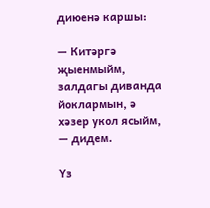диюенә каршы:

— Китәргә җыенмыйм, залдагы диванда йоклармын, ә хәзер укол ясыйм, — дидем.

Үз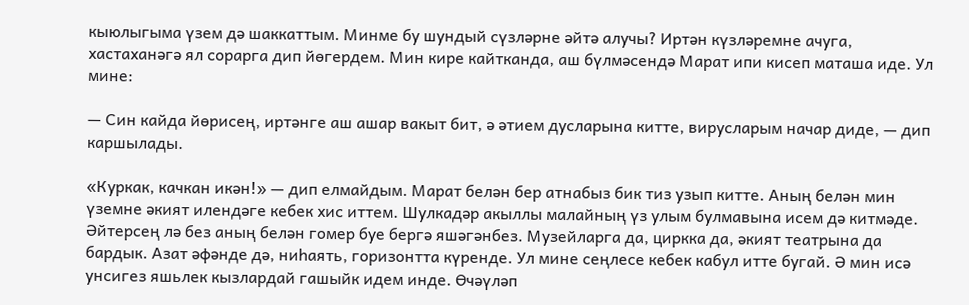кыюлыгыма үзем дә шаккаттым. Минме бу шундый сүзләрне әйтә алучы? Иртән күзләремне ачуга, хастаханәгә ял сорарга дип йөгердем. Мин кире кайтканда, аш бүлмәсендә Марат ипи кисеп маташа иде. Ул мине:

— Син кайда йөрисең, иртәнге аш ашар вакыт бит, ә әтием дусларына китте, вирусларым начар диде, — дип каршылады.

«Куркак, качкан икән!» — дип елмайдым. Марат белән бер атнабыз бик тиз узып китте. Аның белән мин үземне әкият илендәге кебек хис иттем. Шулкадәр акыллы малайның үз улым булмавына исем дә китмәде. Әйтерсең лә без аның белән гомер буе бергә яшәгәнбез. Музейларга да, циркка да, әкият театрына да бардык. Азат әфәнде дә, ниһаять, горизонтта күренде. Ул мине сеңлесе кебек кабул итте бугай. Ә мин исә унсигез яшьлек кызлардай гашыйк идем инде. Өчәүләп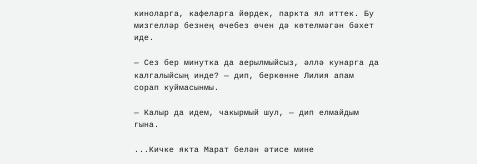киноларга, кафеларга йөрдек, паркта ял иттек. Бу мизгелләр безнең өчебез өчен дә көтелмәгән бәхет иде.

— Сез бер минутка да аерылмыйсыз, әллә кунарга да калгалыйсың инде? — дип, беркөнне Лилия апам сорап куймасынмы.

— Калыр да идем, чакырмый шул, — дип елмайдым гына.

...Кичке якта Марат белән әтисе мине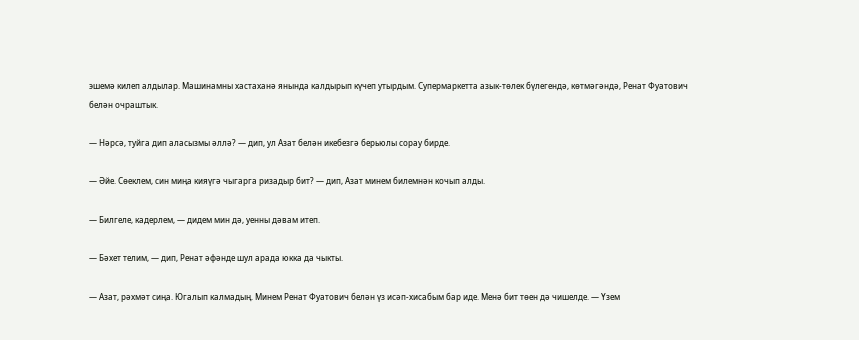эшемә килеп алдылар. Машинамны хастаханә янында калдырып күчеп утырдым. Супермаркетта азык-төлек бүлегендә, көтмәгәндә, Ренат Фуатович белән очраштык.

— Нәрсә, туйга дип аласызмы әллә? — дип, ул Азат белән икебезгә берьюлы сорау бирде.

— Әйе. Сөеклем, син миңа кияүгә чыгарга ризадыр бит? — дип, Азат минем билемнән кочып алды.

— Билгеле, кадерлем, — дидем мин дә, уенны дәвам итеп.

— Бәхет телим, — дип, Ренат әфәнде шул арада юкка да чыкты.

— Азат, рәхмәт сиңа. Югалып калмадың. Минем Ренат Фуатович белән үз исәп-хисабым бар иде. Менә бит төен дә чишелде. — Үзем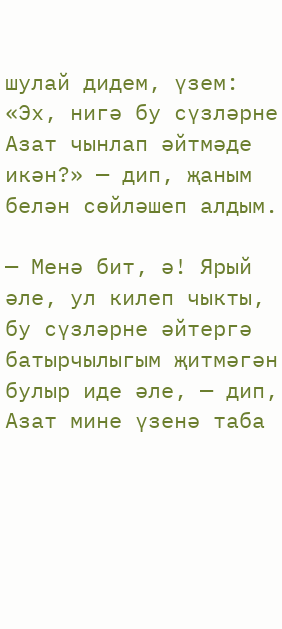шулай дидем, үзем: «Эх, нигә бу сүзләрне Азат чынлап әйтмәде икән?» — дип, җаным белән сөйләшеп алдым.

— Менә бит, ә! Ярый әле, ул килеп чыкты, бу сүзләрне әйтергә батырчылыгым җитмәгән булыр иде әле, — дип, Азат мине үзенә таба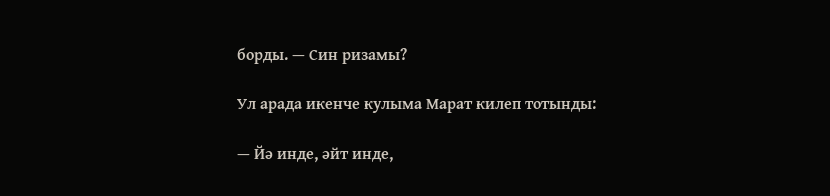борды. — Син ризамы?

Ул арада икенче кулыма Марат килеп тотынды:

— Йә инде, әйт инде,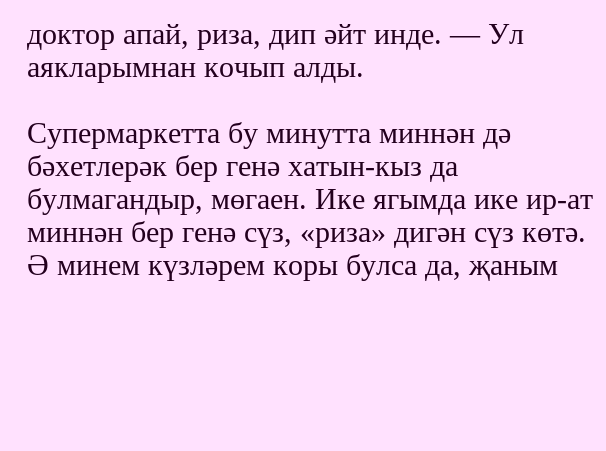доктор апай, риза, дип әйт инде. — Ул аякларымнан кочып алды.

Супермаркетта бу минутта миннән дә бәхетлерәк бер генә хатын-кыз да булмагандыр, мөгаен. Ике ягымда ике ир-ат миннән бер генә сүз, «риза» дигән сүз көтә. Ә минем күзләрем коры булса да, җаным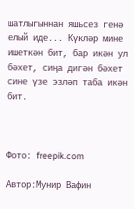шатлыгыннан яшьсез генә елый иде... Күкләр мине ишеткән бит, бар икән ул бәхет, сиңа дигән бәхет сине үзе эзләп таба икән бит.



Фото: freepik.com

Автор:Мунир Вафин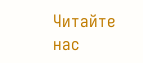Читайте нас